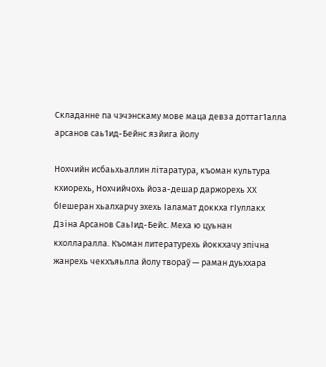Складанне па чэчэнскаму мове маца девза доттаг1алла арсанов саь1ид-Бейнс язйига йолу

Нохчийн исбаьхьаллин літаратура, къоман культура кхиорехь, Нохчийчохь йоза-дешар даржорехь ХХ бIешеран хьалхарчу эхехь Iаламат доккха гIуллакх Дзіна Арсанов СаьIид-Бейс. Меха ю цуьнан кхолларалла. Къоман литературехь йоккхачу эпічна жанрехь чекхъяьлла йолу твораў — раман дуьххара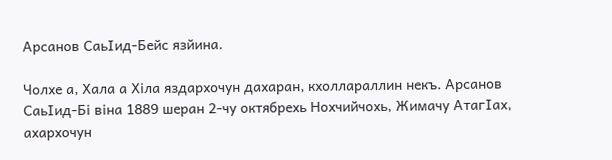Арсанов СаьIид-Бейс язйина.

Чолхе а, Хала а Хіла яздархочун дахаран, кхоллараллин некъ. Арсанов СаьIид-Бі віна 1889 шеран 2-чу октябрехь Нохчийчохь, Жимачу АтагIах, ахархочун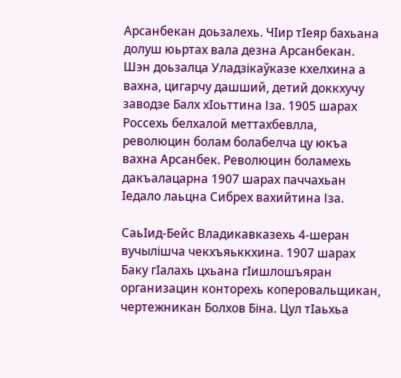Арсанбекан доьзалехь. ЧIир тIеяр бахьана долуш юьртах вала дезна Арсанбекан. Шэн доьзалца Уладзікаўказе кхелхина а вахна, цигарчу дашший, детий доккхучу заводзе Балх хIоьттина Іза. 1905 шарах Россехь белхалой меттахбевлла, революцин болам болабелча цу юкъа вахна Арсанбек. Революцин боламехь дакъалацарна 1907 шарах паччахьан Iедало лаьцна Сибрех вахийтина Іза.

СаьIид-Бейс Владикавказехь 4-шеран вучылішча чекхъяьккхина. 1907 шарах Баку гIалахь цхьана гIишлошъяран организацин конторехь коперовальщикан, чертежникан Болхов Біна. Цул тIаьхьа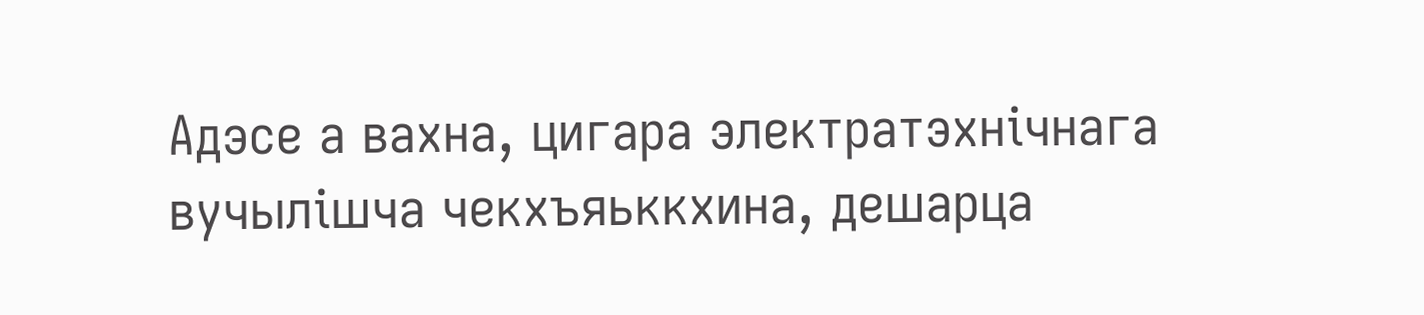Адэсе а вахна, цигара электратэхнічнага вучылішча чекхъяьккхина, дешарца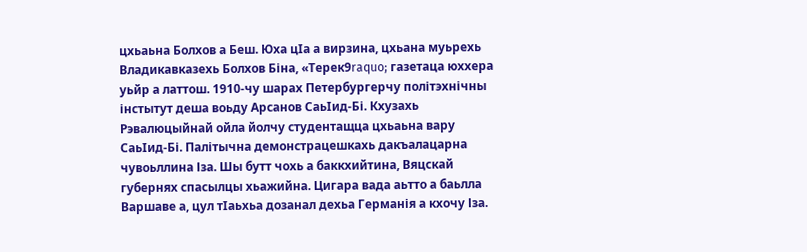цхьаьна Болхов а Беш. Юха цIа а вирзина, цхьана муьрехь Владикавказехь Болхов Біна, «Терек9raquo; газетаца юххера уьйр а латтош. 1910-чу шарах Петербургерчу політэхнічны інстытут деша воьду Арсанов СаьIид-Бі. Кхузахь Рэвалюцыйнай ойла йолчу студентащца цхьаьна вару СаьIид-Бі. Палітычна демонстрацешкахь дакъалацарна чувоьллина Іза. Шы бутт чохь а баккхийтина, Вяцскай губернях спасылцы хьажийна. Цигара вада аьтто а баьлла Варшаве а, цул тIаьхьа дозанал дехьа Германія а кхочу Іза.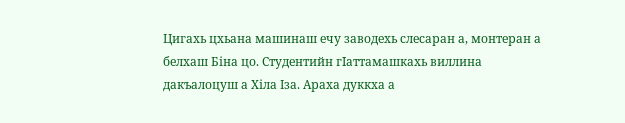Цигахь цхьана машинаш ечу заводехь слесаран а, монтеран а белхаш Біна цо. Студентийн гIаттамашкахь виллина дакъалоцуш а Хіла Іза. Араха дуккха а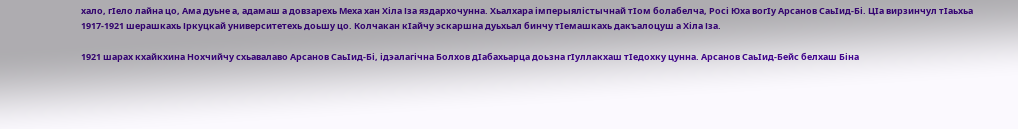хало, гIело лайна цо, Ама дуьне а, адамаш а довзарехь Меха хан Хіла Іза яздархочунна. Хьалхара імперыялістычнай тIом болабелча, Росі Юха вогIу Арсанов СаьIид-Бі. ЦIа вирзинчул тIаьхьа 1917-1921 шерашкахь Іркуцкай университетехь доьшу цо. Колчакан кIайчу эскаршна дуьхьал бинчу тIемашкахь дакъалоцуш а Хіла Іза.

1921 шарах кхайкхина Нохчийчу схьавалаво Арсанов СаьIид-Бі, ідэалагічна Болхов дIабахьарца доьзна гIуллакхаш тIедохку цунна. Арсанов СаьIид-Бейс белхаш Біна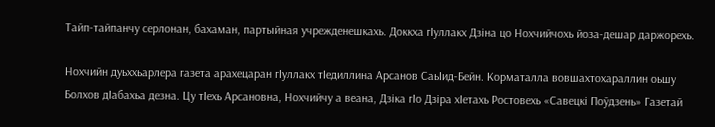Тайп-тайпанчу серлонан, бахаман, партыйная учрежденешкахь. Доккха гIуллакх Дзіна цо Нохчийчохь йоза-дешар даржорехь.

Нохчийн дуьххьарлера газета арахецаран гIуллакх тIедиллина Арсанов СаьIид-Бейн. Корматалла вовшахтохараллин оьшу Болхов дIабахьа дезна. Цу тIехь Арсановна, Нохчийчу а веана, Дзіка гIо Дзіра хIетахь Ростовехь «Савецкі Поўдзень» Газетай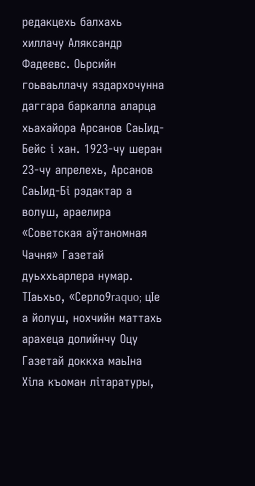редакцехь балхахь хиллачу Аляксандр Фадеевс. Оьрсийн гоьваьллачу яздархочунна даггара баркалла аларца хьахайора Арсанов СаьIид-Бейс і хан. 1923-чу шеран 23-чу апрелехь, Арсанов СаьIид-Бі рэдактар а волуш, араелира «Советская аўтаномная Чачня» Газетай дуьххьарлера нумар. ТIаьхьо, «Серло9raquo; цIе а йолуш, нохчийн маттахь арахеца долийнчу Оцу Газетай доккха маьIна Хіла къоман літаратуры,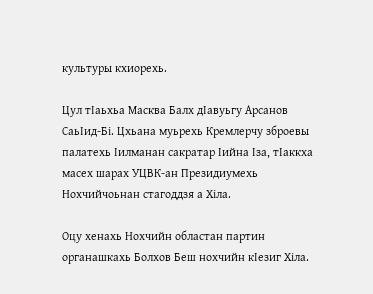культуры кхиорехь.

Цул тIаьхьа Масква Балх дIавуьгу Арсанов СаьIид-Бі. Цхьана муьрехь Кремлерчу зброевы палатехь Iилманан сакратар Iийна Іза, тIаккха масех шарах УЦВК-ан Президиумехь Нохчийчоьнан стагоддзя а Хіла.

Оцу хенахь Нохчийн областан партин органашкахь Болхов Беш нохчийн кIезиг Хіла.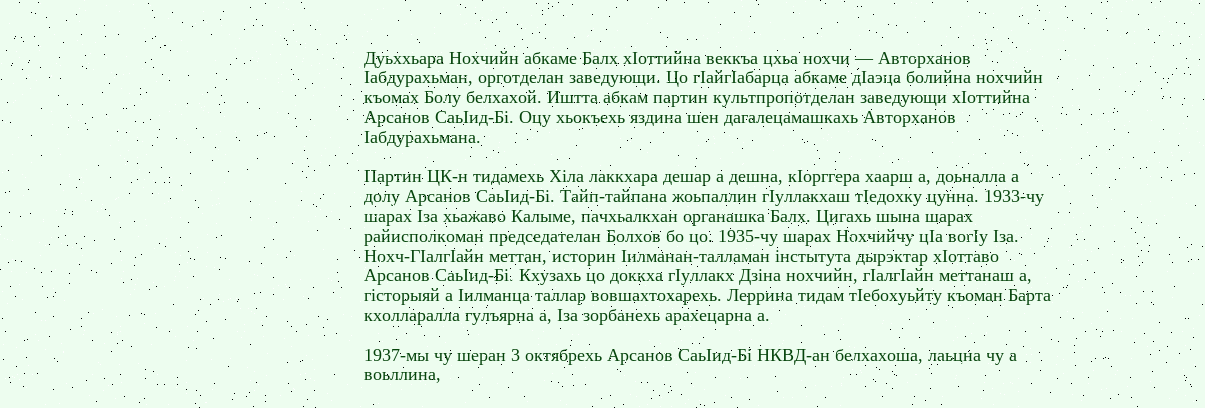Дуьххьара Нохчийн абкаме Балх хIоттийна веккъа цхьа нохчи — Авторханов Iабдурахьман, орготделан заведующи. Цо гIайгIабарца абкаме дIаэца болийна нохчийн къомах Болу белхахой. Иштта абкам партин культпропотделан заведующи хIоттийна Арсанов СаьIид-Бі. Оцу хьокъехь яздина шен дагалецамашкахь Авторханов Iабдурахьмана.

Партин ЦК-н тидамехь Хіла лаккхара дешар а дешна, кIорггера хаарш а, доьналла а долу Арсанов СаьIид-Бі. Тайп-тайпана жоьпаллин гIуллакхаш тIедохку цунна. 1933-чу шарах Іза хьажаво Калыме, пачхьалкхан органашка Балх. Цигахь шына шарах райисполкоман председателан Болхов бо цо. 1935-чу шарах Нохчийчу цIа вогIу Іза. Нохч-ГIалгIайн меттан, историн Iилманан-талламан інстытута дырэктар хIоттаво Арсанов СаьIид-Бі. Кхузахь цо доккха гIуллакх Дзіна нохчийн, гIалгIайн меттанаш а, гісторыяй а Iилманца таллар вовшахтохарехь. Леррина тидам тIебохуьйту къоман Барта кхолларалла гулъярна а, Іза зорбанехь арахецарна а.

1937-мы чу шеран 3 октябрехь Арсанов СаьIид-Бі НКВД-ан белхахоша, лаьцна чу а воьллина,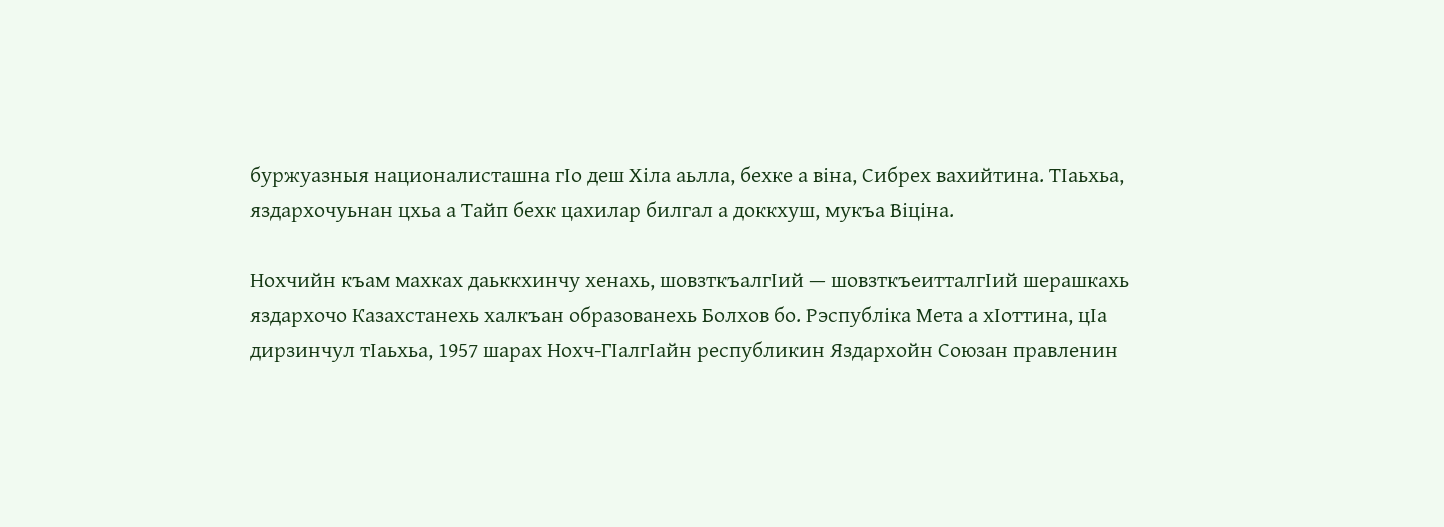буржуазныя националисташна гIо деш Хіла аьлла, бехке а віна, Сибрех вахийтина. ТIаьхьа, яздархочуьнан цхьа а Тайп бехк цахилар билгал а доккхуш, мукъа Віціна.

Нохчийн къам махках даьккхинчу хенахь, шовзткъалгIий — шовзткъеитталгIий шерашкахь яздархочо Казахстанехь халкъан образованехь Болхов бо. Рэспубліка Мета а хIоттина, цIа дирзинчул тIаьхьа, 1957 шарах Нохч-ГIалгIайн республикин Яздархойн Союзан правленин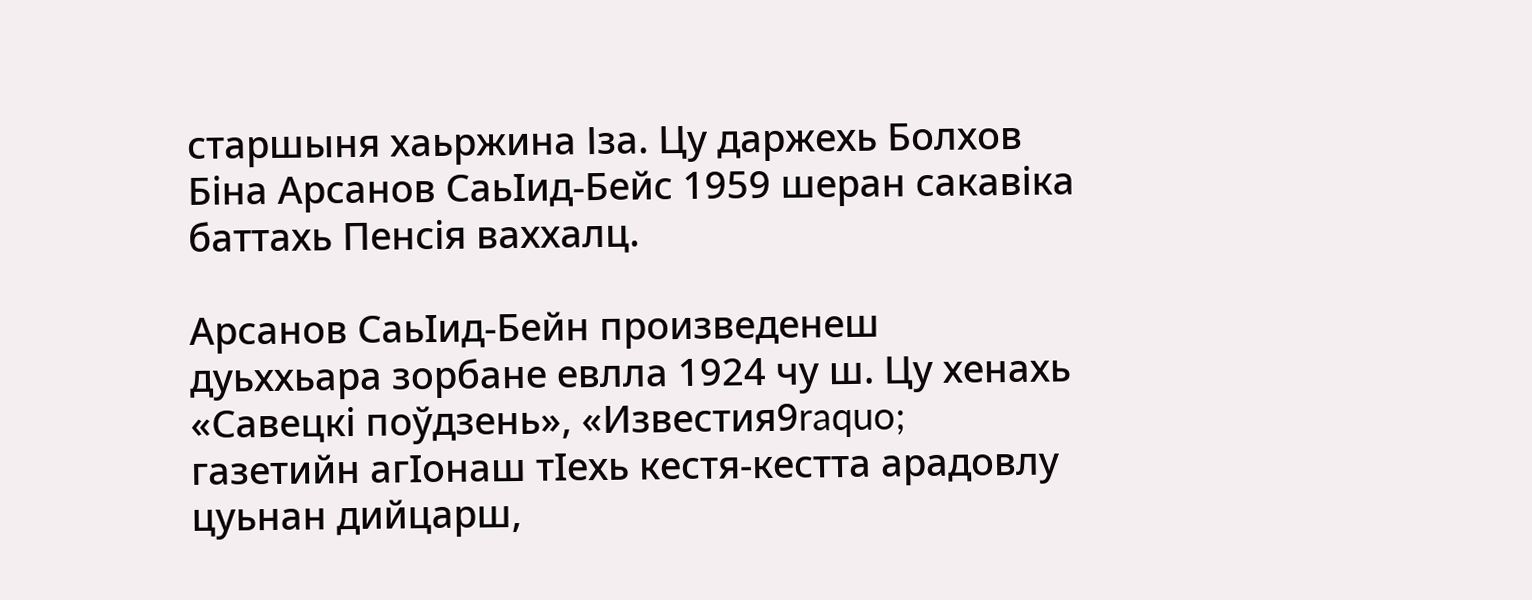старшыня хаьржина Іза. Цу даржехь Болхов Біна Арсанов СаьIид-Бейс 1959 шеран сакавіка баттахь Пенсія ваххалц.

Арсанов СаьIид-Бейн произведенеш дуьххьара зорбане евлла 1924 чу ш. Цу хенахь «Савецкі поўдзень», «Известия9raquo; газетийн агIонаш тIехь кестя-кестта арадовлу цуьнан дийцарш,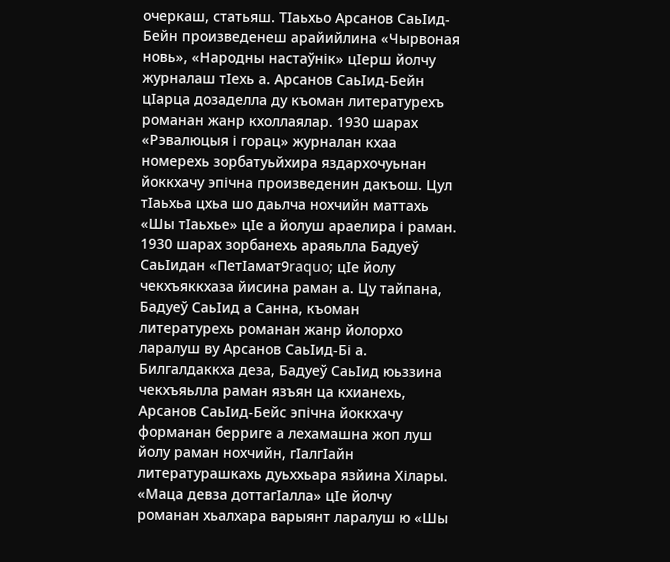очеркаш, статьяш. ТIаьхьо Арсанов СаьIид-Бейн произведенеш арайийлина «Чырвоная новь», «Народны настаўнік» цIерш йолчу журналаш тIехь а. Арсанов СаьIид-Бейн цIарца дозаделла ду къоман литературехъ романан жанр кхоллаялар. 1930 шарах «Рэвалюцыя і горац» журналан кхаа номерехь зорбатуьйхира яздархочуьнан йоккхачу эпічна произведенин дакъош. Цул тIаьхьа цхьа шо даьлча нохчийн маттахь «Шы тIаьхье» цIе а йолуш араелира і раман. 1930 шарах зорбанехь араяьлла Бадуеў СаьIидан «ПетIамат9raquo; цIе йолу чекхъяккхаза йисина раман а. Цу тайпана, Бадуеў СаьIид а Санна, къоман литературехь романан жанр йолорхо ларалуш ву Арсанов СаьIид-Бі а. Билгалдаккха деза, Бадуеў СаьIид юьззина чекхъяьлла раман язъян ца кхианехь, Арсанов СаьIид-Бейс эпічна йоккхачу форманан берриге а лехамашна жоп луш йолу раман нохчийн, гIалгIайн литературашкахь дуьххьара язйина Хілары. «Маца девза доттагIалла» цIе йолчу романан хьалхара варыянт ларалуш ю «Шы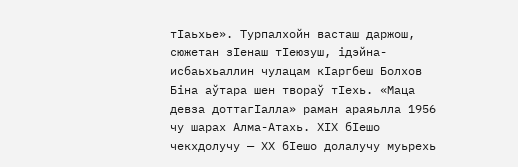тIаьхье». Турпалхойн васташ даржош, сюжетан зIенаш тIеюзуш, ідэйна-исбаьхьаллин чулацам кIаргбеш Болхов Біна аўтара шен твораў тIехь. «Маца девза доттагIалла» раман араяьлла 1956 чу шарах Алма-Атахь. ХIХ бIешо чекхдолучу — ХХ бIешо долалучу муьрехь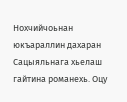Нохчийчоьнан юкъараллин дахаран Сацыяльнага хьелаш гайтина романехь. Оцу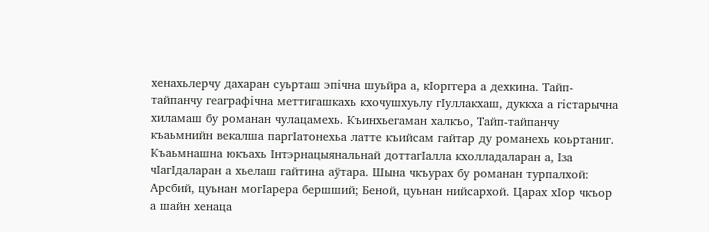хенахьлерчу дахаран суьрташ эпічна шуьйра а, кIорггера а дехкина. Тайп-тайпанчу геаграфічна меттигашкахь кхочушхуьлу гIуллакхаш, дуккха а гістарычна хиламаш бу романан чулацамехь. Къинхьегаман халкъо, Тайп-тайпанчу къаьмнийн векалша паргIатонехьа латте къийсам гайтар ду романехь коьртаниг. Къаьмнашна юкъахь Інтэрнацыянальнай доттагIалла кхолладаларан а, Іза чIагIдаларан а хьелаш гайтина аўтара. Шына чкъурах бу романан турпалхой: Арсбий, цуьнан могIарера бершший; Беной, цуьнан нийсархой. Царах хIор чкъор а шайн хенаца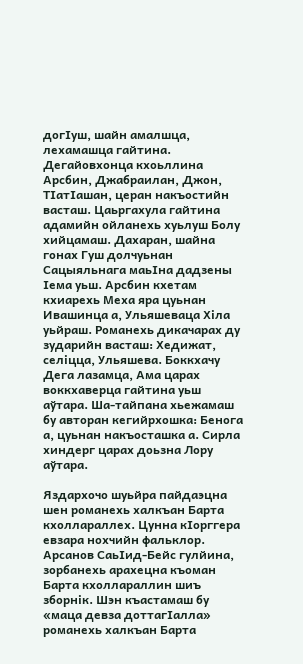догIуш, шайн амалшца, лехамашца гайтина. Дегайовхонца кхоьллина Арсбин, Джабраилан, Джон, ТIатIашан, церан накъостийн васташ. Цаьргахула гайтина адамийн ойланехь хуьлуш Болу хийцамаш. Дахаран, шайна гонах Гуш долчуьнан Сацыяльнага маьIна дадзены Iема уьш. Арсбин кхетам кхиарехь Меха яра цуьнан Ивашинца а, Ульяшеваца Хіла уьйраш. Романехь дикачарах ду зударийн васташ: Хедижат, селіцца, Ульяшева. Боккхачу Дега лазамца, Ама царах воккхаверца гайтина уьш аўтара. Ша-тайпана хьежамаш бу авторан кегийрхошка: Бенога а, цуьнан накъосташка а. Сирла хиндерг царах доьзна Лору аўтара.

Яздархочо шуьйра пайдаэцна шен романехь халкъан Барта кхоллараллех. Цунна кIорггера евзара нохчийн фальклор. Арсанов СаьIид-Бейс гулйина, зорбанехь арахецна къоман Барта кхоллараллин шиъ зборнік. Шэн къастамаш бу «маца девза доттагIалла» романехь халкъан Барта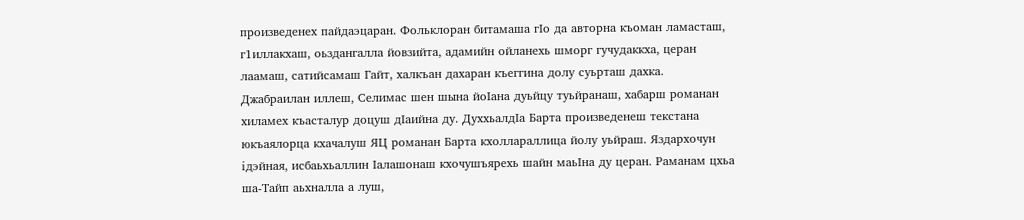произведенех пайдаэцаран. Фольклоран битамаша гIо да авторна къоман ламасташ, г1иллакхаш, оьздангалла йовзийта, адамийн ойланехь шморг гучудаккха, церан лаамаш, сатийсамаш Гайт, халкъан дахаран къеггина долу суьрташ дахка. Джабраилан иллеш, Селимас шен шына йоIана дуьйцу туьйранаш, хабарш романан хиламех къасталур доцуш дIаийна ду. ДуххьалдIа Барта произведенеш текстана юкъаялорца кхачалуш ЯЦ романан Барта кхоллараллица йолу уьйраш. Яздархочун ідэйная, исбаьхьаллин Iалашонаш кхочушъярехь шайн маьIна ду церан. Раманам цхьа ша-Тайп аьхналла а луш,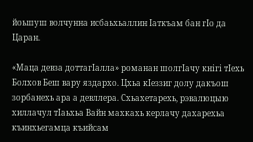йоьшуш волчунна исбаьхьаллин Iаткъам бан гIо да Царан.

«Маца девза доттагIалла» романан шолгIачу кнігі тIехь Болхов Беш вару яздархо. Цхьа кIеззиг долу дакъош зорбанехь ара а девллера. Схьахетарехь, рэвалюцыю хиллачул тIаьхьа Вайн махкахь керлачу дахарехьа къинхьегамца къийсам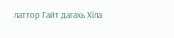латтор Гайт дагахь Хіла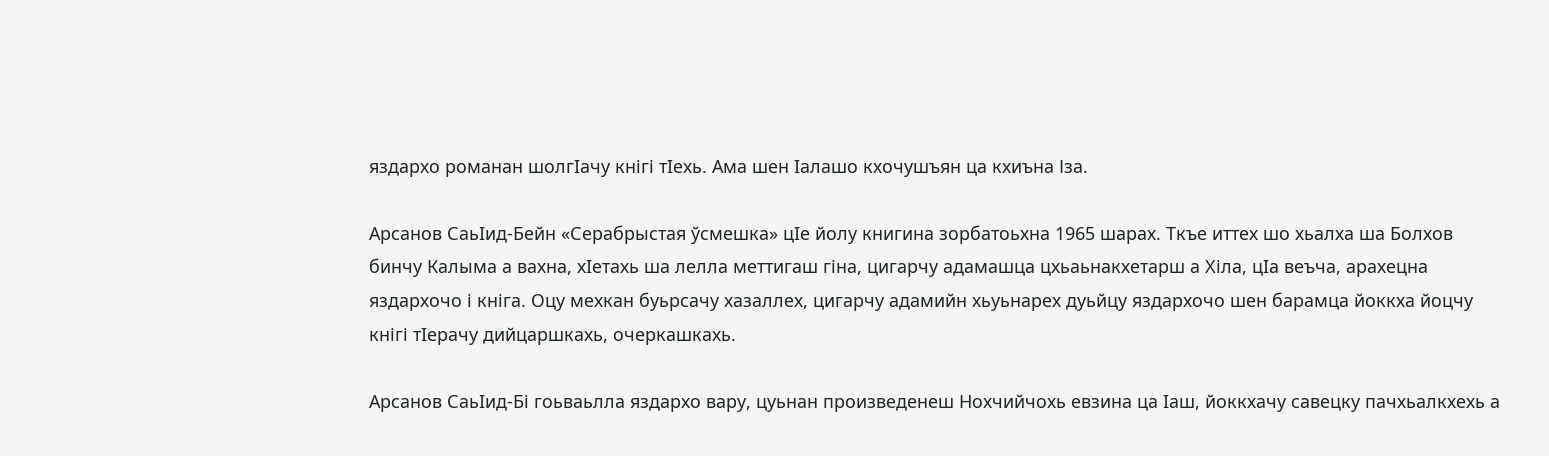яздархо романан шолгIачу кнігі тIехь. Ама шен Iалашо кхочушъян ца кхиъна Іза.

Арсанов СаьIид-Бейн «Серабрыстая ўсмешка» цIе йолу книгина зорбатоьхна 1965 шарах. Ткъе иттех шо хьалха ша Болхов бинчу Калыма а вахна, хIетахь ша лелла меттигаш гіна, цигарчу адамашца цхьаьнакхетарш а Хіла, цIа веъча, арахецна яздархочо і кніга. Оцу мехкан буьрсачу хазаллех, цигарчу адамийн хьуьнарех дуьйцу яздархочо шен барамца йоккха йоцчу кнігі тIерачу дийцаршкахь, очеркашкахь.

Арсанов СаьIид-Бі гоьваьлла яздархо вару, цуьнан произведенеш Нохчийчохь евзина ца Iаш, йоккхачу савецку пачхьалкхехь а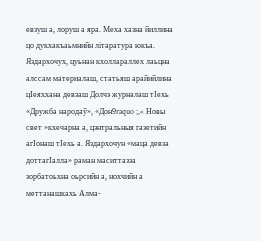евзуш а, лоруш а яра. Меха хазна йиллина цо дукхакъаьмнийн літаратура юкъа. Яздархочух, цуьнан кхоллараллех лаьцна алссам материалаш, статьяш арайийлина цIеяххана девзаш Долчэ журналаш тIехь «Дружба народаў», «Дон9raquo ;,« Новы свет »кхечарна а, цэнтральныя газетийн агIонаш тIехь а. Яздархочун «маца девза доттагIалла» раман маситтазза зорбатоьхна оьрсийн а, нохчийн а меттанашкахь Алма-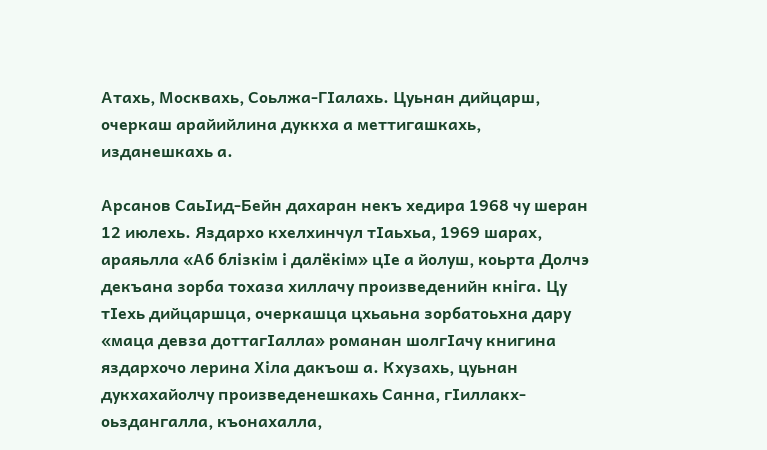Атахь, Москвахь, Соьлжа-ГIалахь. Цуьнан дийцарш, очеркаш арайийлина дуккха а меттигашкахь, изданешкахь а.

Арсанов СаьIид-Бейн дахаран некъ хедира 1968 чу шеран 12 июлехь. Яздархо кхелхинчул тIаьхьа, 1969 шарах, араяьлла «Аб блізкім і далёкім» цIе а йолуш, коьрта Долчэ декъана зорба тохаза хиллачу произведенийн кніга. Цу тIехь дийцаршца, очеркашца цхьаьна зорбатоьхна дару «маца девза доттагIалла» романан шолгIачу книгина яздархочо лерина Хіла дакъош а. Кхузахь, цуьнан дукхахайолчу произведенешкахь Санна, гIиллакх-оьздангалла, къонахалла,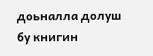доьналла долуш бу книгин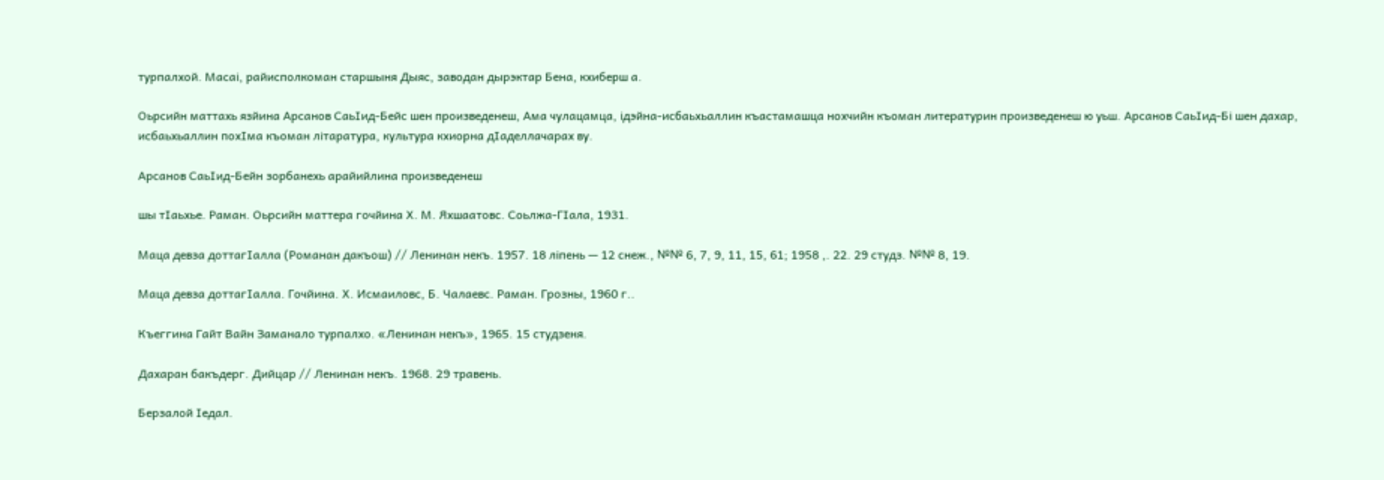турпалхой. Масаі, райисполкоман старшыня Дыяс, заводан дырэктар Бена, кхиберш а.

Оьрсийн маттахь язйина Арсанов СаьIид-Бейс шен произведенеш, Ама чулацамца, ідэйна-исбаьхьаллин къастамашца нохчийн къоман литературин произведенеш ю уьш. Арсанов СаьIид-Бі шен дахар, исбаьхьаллин похIма къоман літаратура, культура кхиорна дIаделлачарах ву.

Арсанов СаьIид-Бейн зорбанехь арайийлина произведенеш

шы тIаьхье. Раман. Оьрсийн маттера гочйина Х. М. Яхшаатовс. Соьлжа-ГIала, 1931.

Маца девза доттагIалла (Романан дакъош) // Ленинан некъ. 1957. 18 ліпень — 12 снеж., №№ 6, 7, 9, 11, 15, 61; 1958 ,. 22. 29 студз. №№ 8, 19.

Маца девза доттагIалла. Гочйина. Х. Исмаиловс, Б. Чалаевс. Раман. Грозны, 1960 г..

Къеггина Гайт Вайн Заманало турпалхо. «Ленинан некъ», 1965. 15 студзеня.

Дахаран бакъдерг. Дийцар // Ленинан некъ. 1968. 29 травень.

Берзалой Iедал.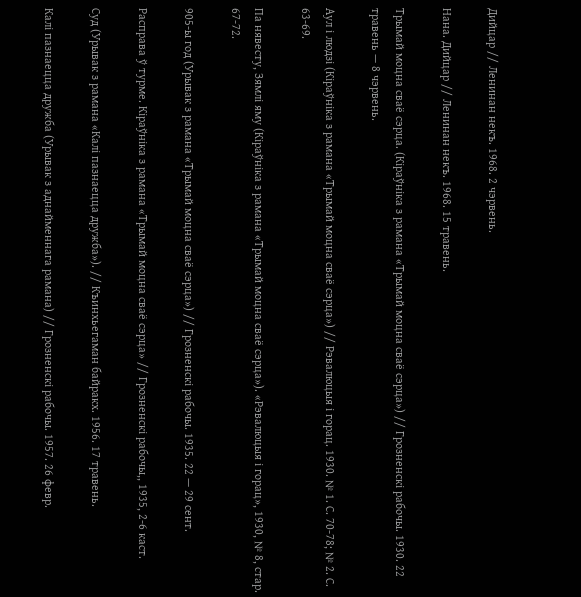Дийцар // Ленинан некъ. 1968. 2 чэрвень.

Нана. Дийцар // Ленинан некъ. 1968. 15 травень.

Трымай моцна сваё сэрца. (Кіраўніка з рамана «Трымай моцна сваё сэрца») // Грозненскі рабочы. 1930. 22 травень — 8 чэрвень.

Аул і людзі (Кіраўніка з рамана «Трымай моцна сваё сэрца») // Рэвалюцыя і горац. 1930. № 1. С. 70-78; № 2. С. 63-69.

Па нявесту, Зямлі яму (Кіраўніка з рамана «Трымай моцна сваё сэрца»). «Рэвалюцыя і горац», 1930, № 8, стар. 67-72.

905-ы год (Урывак з рамана «Трымай моцна сваё сэрца») // Грозненскі рабочы. 1935. 22 — 29 сент.

Расправа ў турме. Кіраўніка з рамана «Трымай моцна сваё сэрца» // Грозненскі рабочы,, 1935, 2-6 каст.

Суд (Урывак з рамана «Калі пазнаецца дружба»). // Къинхьегаман байракх. 1956. 17 травень.

Калі пазнаецца дружба (Урывак з аднайменнага рамана) // Грозненскі рабочы. 1957. 26 февр.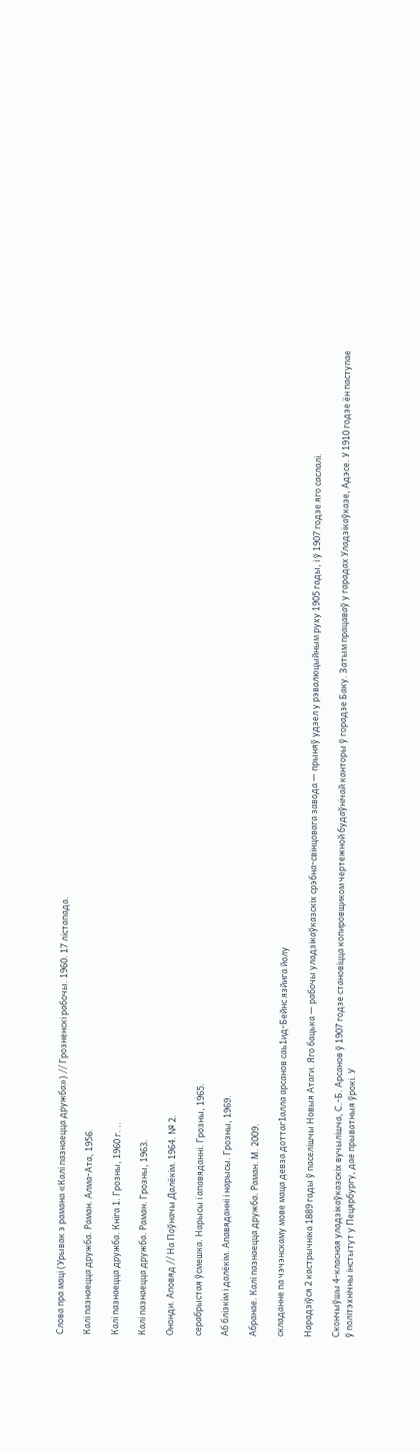Слова пра маці (Урывак з рамана «Калі пазнаецца дружба») // Грозненскі рабочы. 1960. 17 лістапада.

Калі пазнаецца дружба. Раман. Алма-Ата, 1956.

Калі пазнаецца дружба. Кніга 1. Грозны, 1960 г. ..

Калі пазнаецца дружба. Раман. Грозны, 1963.

Ононди. Аповяд // На Поўначы Далёкім. 1964. № 2.

серабрыстая ўсмешка. Нарысы і апавяданні. Грозны, 1965.

Аб блізкім і далёкім. Апавяданні і нарысы. Грозны, 1969.

Абранае. Калі пазнаецца дружба. Раман. М. 2009.

складанне па чэчэнскаму мове маца девза доттаг1алла арсанов саь1ид-Бейнс язйига йолу

Нарадзіўся 2 кастрычніка 1889 гады ў паселішчы Новыя Атаги. Яго бацька — рабочы уладзікаўказскіх срэбна-свінцовага завода — прыняў удзел у рэвалюцыйным руху 1905 гады, і ў 1907 годзе яго саслалі.

Скончыўшы 4-класная уладзікаўказскіх вучылішча, С.-Б. Арсанов ў 1907 годзе становіцца копировщиком чертежной будаўнічай канторы ў горадзе Баку. Затым працаваў у гарадах Уладзікаўказе, Адэсе. У 1910 годзе ён паступае ў політэхнічны інстытут у Пецярбургу, дае прыватныя ўрокі. У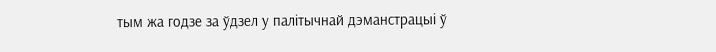тым жа годзе за ўдзел у палітычнай дэманстрацыі ў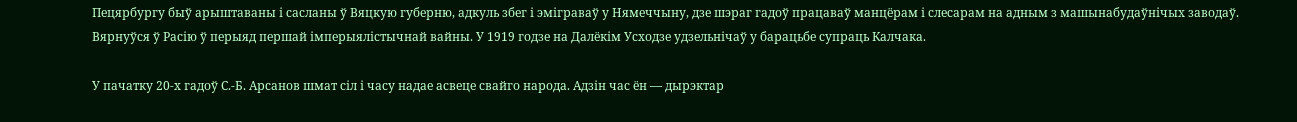Пецярбургу быў арыштаваны і сасланы ў Вяцкую губерню, адкуль збег і эміграваў у Нямеччыну, дзе шэраг гадоў працаваў манцёрам і слесарам на адным з машынабудаўнічых заводаў. Вярнуўся ў Расію ў перыяд першай імперыялістычнай вайны. У 1919 годзе на Далёкім Усходзе удзельнічаў у барацьбе супраць Калчака.

У пачатку 20-х гадоў С.-Б. Арсанов шмат сіл і часу надае асвеце свайго народа. Адзін час ён — дырэктар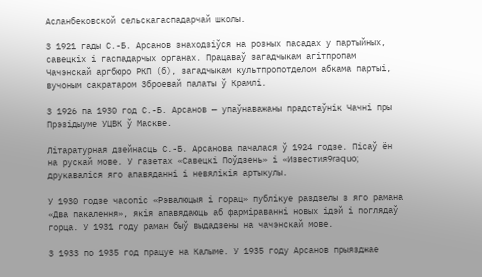Асланбековской сельскагаспадарчай школы.

З 1921 гады С.-Б. Арсанов знаходзіўся на розных пасадах у партыйных, савецкіх і гаспадарчых органах. Працаваў загадчыкам агітпропам Чачэнскай аргбюро РКП (б), загадчыкам культпропотделом абкама партыі, вучоным сакратаром Зброевай палаты ў Крамлі.

З 1926 па 1930 год С.-Б. Арсанов — упаўнаважаны прадстаўнік Чачні пры Прэзідыуме УЦВК ў Маскве.

Літаратурная дзейнасць С.-Б. Арсанова пачалася ў 1924 годзе. Пісаў ён на рускай мове. У газетах «Савецкі Поўдзень» і «Известия9raquo; друкаваліся яго апавяданні і невялікія артыкулы.

У 1930 годзе часопіс «Рэвалюцыя і горац» публікуе раздзелы з яго рамана «Два пакалення», якія апавядаюць аб фарміраванні новых ідэй і поглядаў горца. У 1931 году раман быў выдадзены на чачэнскай мове.

З 1933 пo 1935 год працуе на Калыме. У 1935 году Арсанов прыязджае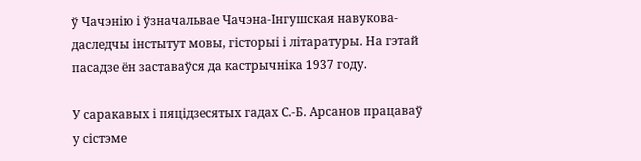ў Чачэнію і ўзначальвае Чачэна-Інгушская навукова-даследчы інстытут мовы, гісторыі і літаратуры. На гэтай пасадзе ён заставаўся да кастрычніка 1937 году.

У саракавых і пяцідзесятых гадах С.-Б. Арсанов працаваў у сістэме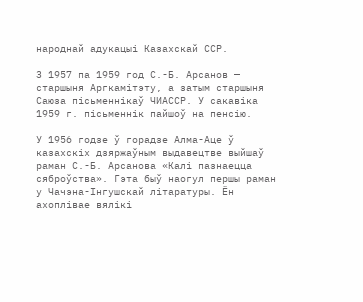народнай адукацыі Казахскай ССР.

З 1957 па 1959 год С.-Б. Арсанов — старшыня Аргкамітэту, а затым старшыня Саюза пісьменнікаў ЧИАССР. У сакавіка 1959 г. пісьменнік пайшоў на пенсію.

У 1956 годзе ў горадзе Алма-Аце ў казахскіх дзяржаўным выдавецтве выйшаў раман С.-Б. Арсанова «Калі пазнаецца сяброўства». Гэта быў наогул першы раман у Чачэна-Інгушскай літаратуры. Ён ахоплівае вялікі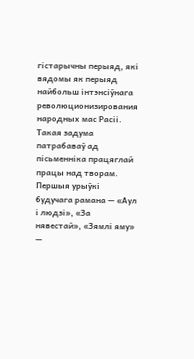гістарычны перыяд, які вядомы як перыяд найбольш інтэнсіўнага революционизирования народных мас Расіі. Такая задума патрабаваў ад пісьменніка працяглай працы над творам. Першыя урыўкі будучага рамана — «Аул і людзі», «За нявестай», «Зямлі яму» —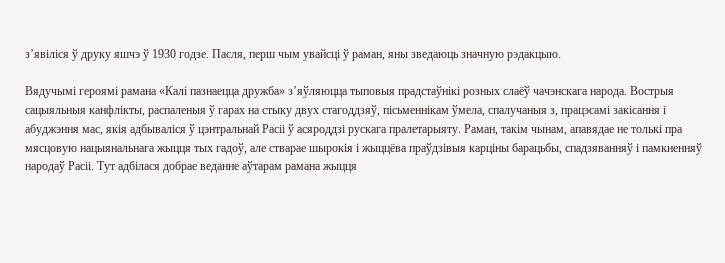з’явіліся ў друку яшчэ ў 1930 годзе. Пасля, перш чым увайсці ў раман, яны зведаюць значную рэдакцыю.

Вядучымі героямі рамана «Калі пазнаецца дружба» з’яўляюцца тыповыя прадстаўнікі розных слаёў чачэнскага народа. Вострыя сацыяльныя канфлікты, распаленыя ў гарах на стыку двух стагоддзяў, пісьменнікам ўмела, спалучаныя з, працэсамі закісання і абуджэння мас, якія адбываліся ў цэнтральнай Расіі ў асяроддзі рускага пралетарыяту. Раман, такім чынам, апавядае не толькі пра мясцовую нацыянальнага жыцця тых гадоў, але стварае шырокія і жыццёва праўдзівыя карціны барацьбы, спадзяванняў і памкненняў народаў Расіі. Тут адбілася добрае веданне аўтарам рамана жыцця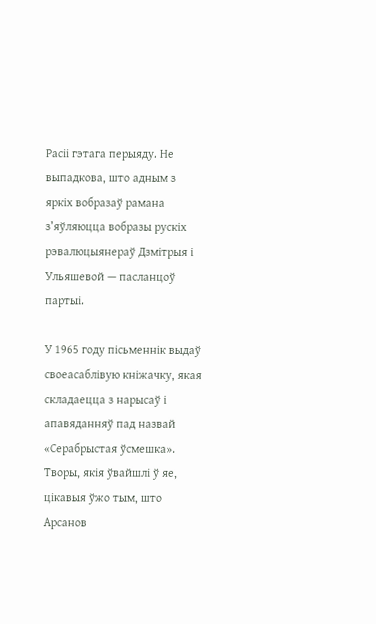Расіі гэтага перыяду. Не выпадкова, што адным з яркіх вобразаў рамана з’яўляюцца вобразы рускіх рэвалюцыянераў Дзмітрыя і Ульяшевой — пасланцоў партыі.

У 1965 году пісьменнік выдаў своеасаблівую кніжачку, якая складаецца з нарысаў і апавяданняў пад назвай «Серабрыстая ўсмешка». Творы, якія ўвайшлі ў яе, цікавыя ўжо тым, што Арсанов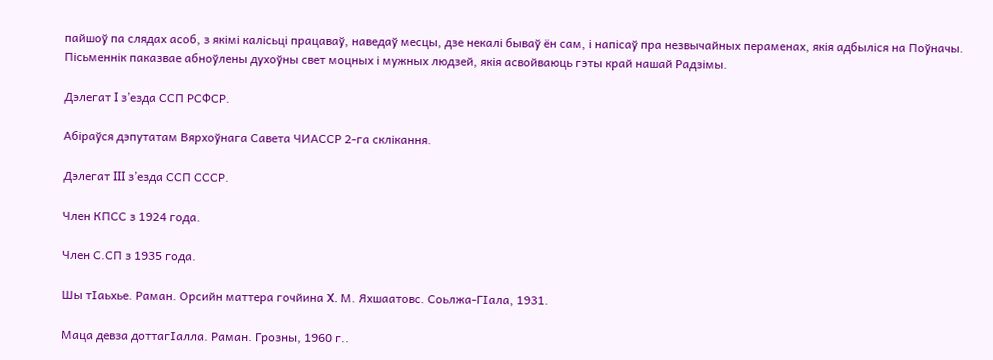пайшоў па слядах асоб, з якімі калісьці працаваў, наведаў месцы, дзе некалі бываў ён сам, і напісаў пра незвычайных пераменах, якія адбыліся на Поўначы. Пісьменнік паказвае абноўлены духоўны свет моцных і мужных людзей, якія асвойваюць гэты край нашай Радзімы.

Дэлегат I з’езда ССП РСФСР.

Абіраўся дэпутатам Вярхоўнага Савета ЧИАССР 2-га склікання.

Дэлегат III з’езда ССП СССР.

Член КПСС з 1924 года.

Член С.СП з 1935 года.

Шы тIаьхье. Раман. Орcийн маттера гочйина X. М. Яхшаатовс. Соьлжа-ГIала, 1931.

Маца девза доттагIалла. Раман. Грозны, 1960 г..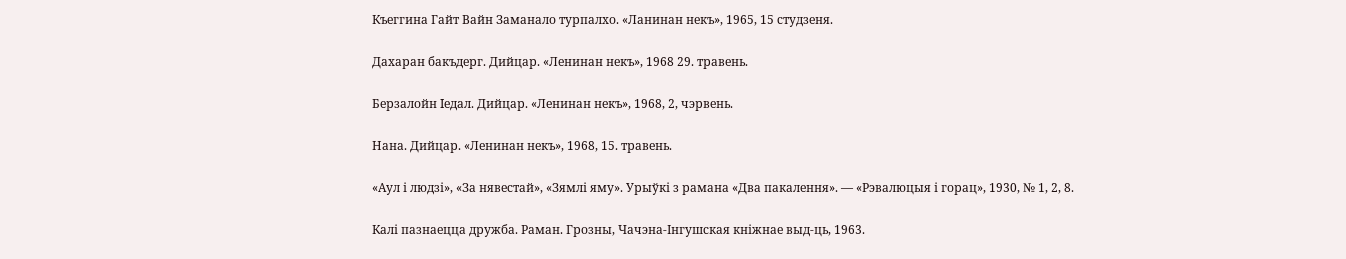Къеггина Гайт Вайн Заманало турпалхо. «Ланинан некъ», 1965, 15 студзеня.

Дахаран бакъдерг. Дийцар. «Ленинан некъ», 1968 29. травень.

Берзалойн Iедал. Дийцар. «Ленинан некъ», 1968, 2, чэрвень.

Нана. Дийцар. «Ленинан некъ», 1968, 15. травень.

«Аул і людзі», «За нявестай», «Зямлі яму». Урыўкі з рамана «Два пакалення». — «Рэвалюцыя і горац», 1930, № 1, 2, 8.

Калі пазнаецца дружба. Раман. Грозны, Чачэна-Інгушская кніжнае выд-ць, 1963.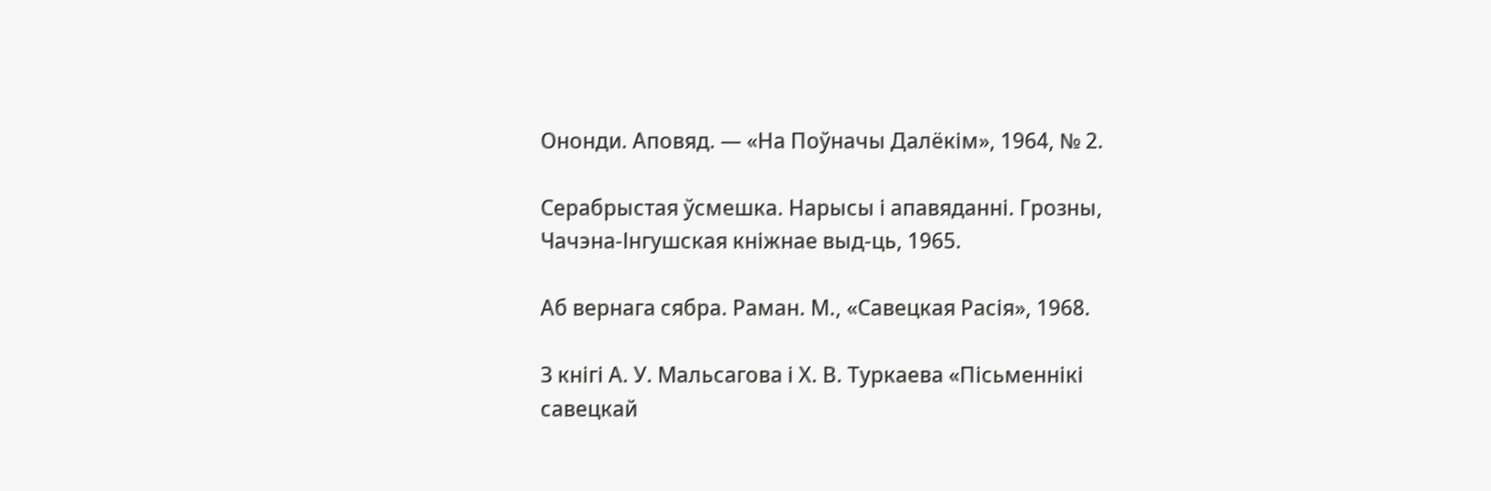Ононди. Аповяд. — «На Поўначы Далёкім», 1964, № 2.

Серабрыстая ўсмешка. Нарысы і апавяданні. Грозны, Чачэна-Інгушская кніжнае выд-ць, 1965.

Аб вернага сябра. Раман. М., «Савецкая Расія», 1968.

З кнігі А. У. Мальсагова і Х. В. Туркаева «Пісьменнікі савецкай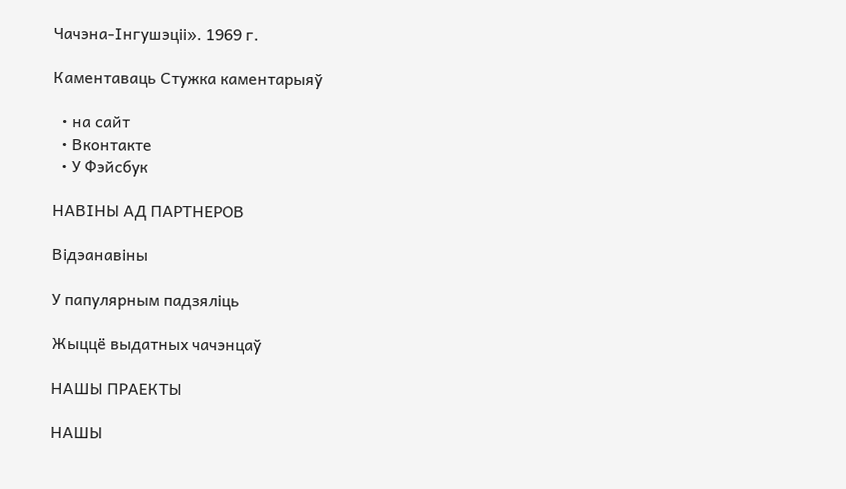Чачэна-Інгушэціі». 1969 г.

Каментаваць Стужка каментарыяў

  • на сайт
  • Вконтакте
  • У Фэйсбук

НАВІНЫ АД ПАРТНЕРОВ

Відэанавіны

У папулярным падзяліць

Жыццё выдатных чачэнцаў

НАШЫ ПРАЕКТЫ

НАШЫ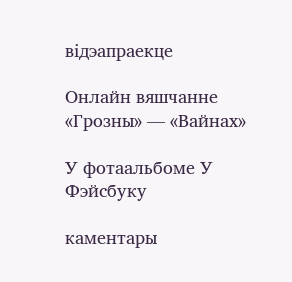відэапраекце

Онлайн вяшчанне «Грозны» — «Вайнах»

У фотаальбоме У Фэйсбуку

каментары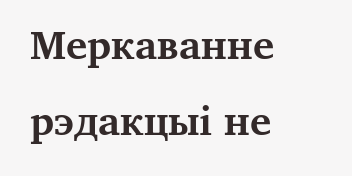Меркаванне рэдакцыі не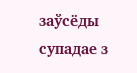заўсёды супадае з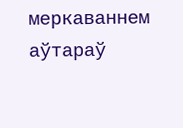меркаваннем аўтараў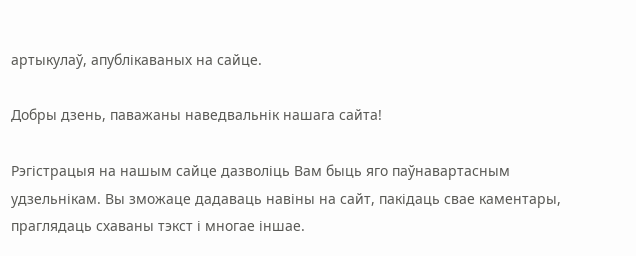артыкулаў, апублікаваных на сайце.

Добры дзень, паважаны наведвальнік нашага сайта!

Рэгістрацыя на нашым сайце дазволіць Вам быць яго паўнавартасным удзельнікам. Вы зможаце дадаваць навіны на сайт, пакідаць свае каментары, праглядаць схаваны тэкст і многае іншае.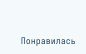Понравилась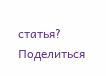статья? Поделиться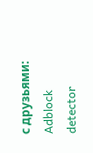с друзьями:
Adblock
detector